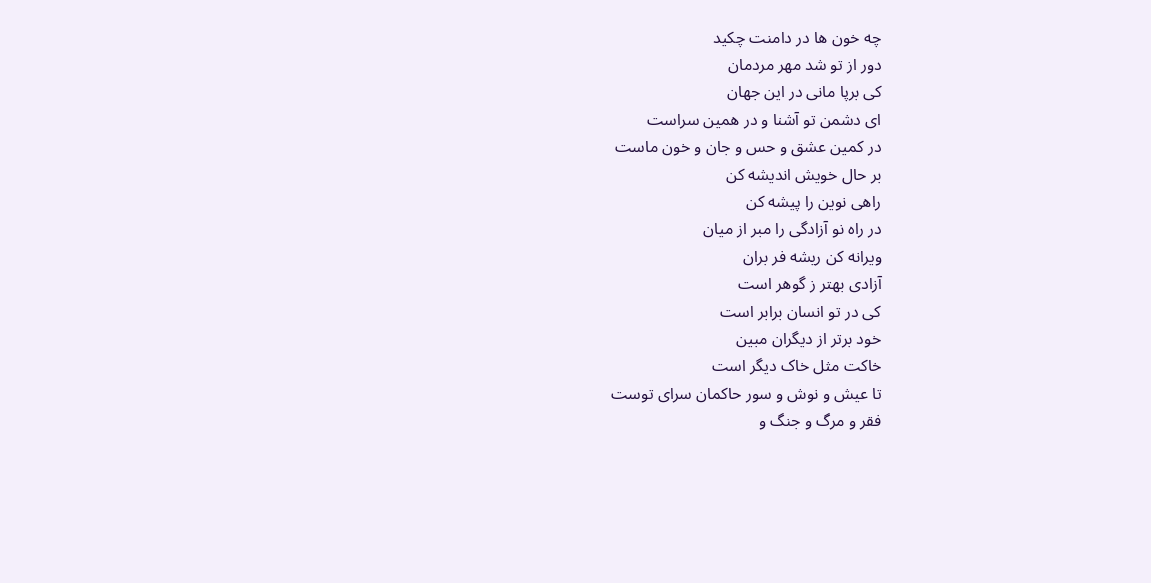چه خون ها در دامنت چکید
دور از تو شد مهر مردمان
کی برپا مانی در این جهان
ای دشمن تو آشنا و در همین سراست
در کمین عشق و حس و جان و خون ماست
بر حال خویش اندیشه کن
راهی نوین را پیشه کن
در راه نو آزادگی را مبر از میان
ویرانه کن ریشه فر بران
آزادی بهتر ز گوهر است
کی در تو انسان برابر است
خود برتر از دیگران مبین
خاکت مثل خاک دیگر است
تا عیش و نوش و سور حاکمان سرای توست
فقر و مرگ و جنگ و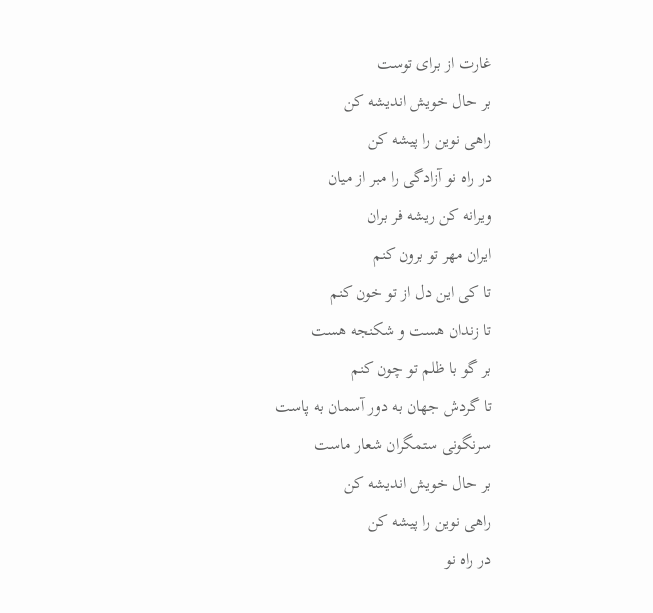غارت از برای توست
بر حال خویش اندیشه کن
راهی نوین را پیشه کن
در راه نو آزادگی را مبر از میان
ویرانه کن ریشه فر بران
ایران مهر تو برون کنم
تا کی این دل از تو خون کنم
تا زندان هست و شکنجه هست
بر گو با ظلم تو چون کنم
تا گردش جهان به دور آسمان به پاست
سرنگونی ستمگران شعار ماست
بر حال خویش اندیشه کن
راهی نوین را پیشه کن
در راه نو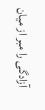آزادگی را مبر از میان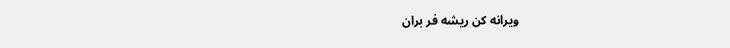ویرانه کن ریشه فر بران